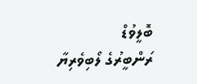ބޮލީވުޑް
ރަންބީރުގެ ލޯބިވެރިޔާ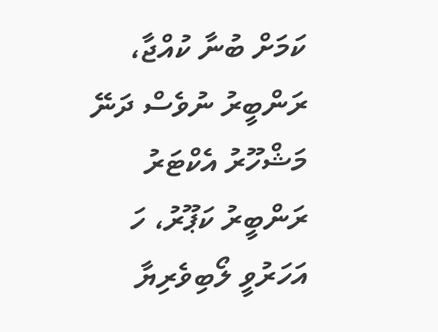ކަމަށް ބުނާ ކުއްޖާ، ރަންބީރު ނުވެސް ދަނޭ
މަޝްހޫރު އެކްޓަރު ރަންބީރު ކަޕޫރު، ހަ އަހަރުވީ ލޯބިވެރިޔާ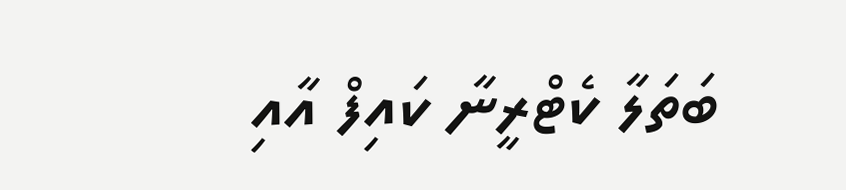ބަތަލާ ކެޓްރީނާ ކައިފް އާއި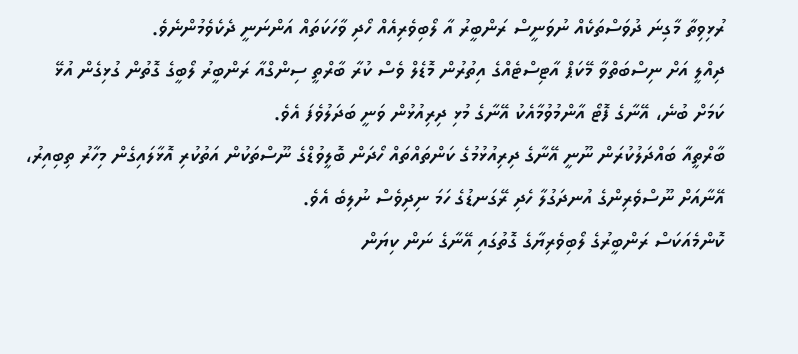ރުޅިވިތާ މާގިނަ ދުވަސްތަކެއް ނުވަނީސް ރަންބީރު އާ ލޯބިވެރިއެއް ހޯދި ވާހަކަތައް އަންނަނީ ދެކެވެމުންނެވެ.
ދިއްލީ އަށް ނިސްބަތްވާ މޭކަޕް އާޓިސްޓެއްގެ އިތުރުން މޮޑެލް ވެސް ކުރާ ބާރްތީ ސިންގްއާ ރަންބީރު ލޯބީގެ ގޮތުން ގުޅިގެން އުޅޭ ކަމަށް ބުނެ، އޭނާގެ ފޮޓޯ އާންމުވުމާއެކު އޭނާގެ މުޅި ދިރިއުޅުން ވަނީ ބަދަލުވެފަ އެވެ.
ބާރްތީއާ ބައްދަލުކުރަން ނޫނީ އޭނާގެ ދިރިއުޅުމުގެ ކަންތައްތައް ހޯދަން ބޮލީވުޑްގެ ނޫސްތަކުން އަތުކުރި އޮޅާލައިގެން މިހާރު ތިބިއިރު، އޭނާއަށް ނޫސްވެރިންގެ އުނދަގުލާ ހެދި ރޭގަނޑުގެ ހަމަ ނިދިވެސް ނުލިބެ އެވެ.
ކޮންމެއަކަސް ރަންބީރުގެ ލޯބިވެރިޔާގެ ގޮތުގައި އޭނާގެ ނަން ކިޔަން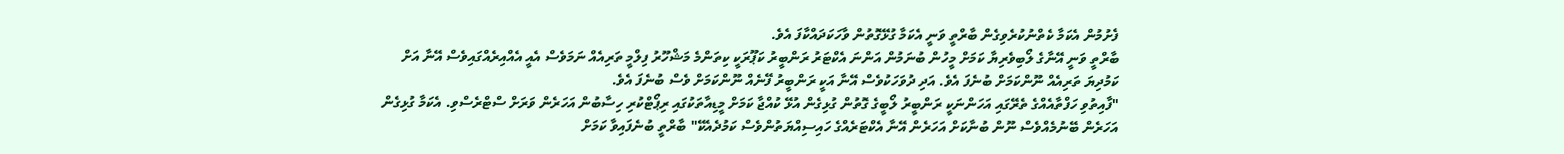ފެށުމުން އެކަމާ ކެތްނުކުރެވިގެން ބާރްތީ ވަނީ އެކަމާ ގުޅޭގޮތުން ވާހަކަދައްކާފަ އެވެ.
ބާރްތީ ވަނީ އޭނާގެ ލޯބިވެރިޔާ ކަމަށް މީހުން ބުނަމުން އަންނަ އެކްޓަރު ރަންބީރު ކަޕޫރަކީ ކިތަންމެ މަޝްހޫރު ފިލްމީ ތަރިއެއް ނަމަވެސް އެއީ އެއްއިރެއްގައިވެސް އޭނާ އަށް ކަމުދިޔަ ތަރިއެއް ނޫންކަމަށް ބުނެފަ އެވެ. އަދި ދުވަހަކުވެސް އޭނާ އަކީ ރަންބީރު ފޭނެއް ނޫންކަމަށް ވެސް ބުނެފަ އެވެ.
"ފާއިތުވި ހަފްތާއެއްގެ ތެރޭގައި އަހަންނަކީ ރަންބީރު ލޯބީގެ ގޮތުން ގުޅިގެން އުޅޭ ކުއްޖާ ކަމަށް މީޑިއާތަކުގައި ރިޕޯޓްކުރި ހިސާބުން އަހަރެން ވަރަށް ސްޓްރެސްވި. އެކަމާ ގުޅިގެން އަހަރެން ބޭނުމެއްވެސް ނޫން ބުނާކަށް އަހަރެން އޭނާ އެކްޓަރެއްގެ ހައިސިއްޔަތުންވެސް ކަމުދެއެކޭ" ބާރްތީ ބުނެފައިވާ ކަމަށް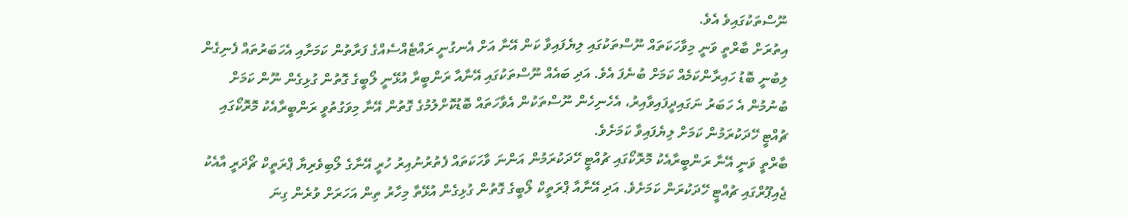ނޫސްތަކުގައިވެ އެވެ.
އިތުރަށް ބާރްތީ ވަނީ މިވާހަކަތައް ނޫސްތަކުގައި ލިޔެފައިވާ ކަން އޭނާ އަށް އެނގުނީ ރައްޓެއްސެއްގެ ފަރާތުން ކަމަށާއި އެހަބަރުތައް ފެނިގެން ލިބުނީ ބޮޑު ހައިރާންކަމެއް ކަމަށް ބުނެފަ އެވެ. އަދި ބައެއް ނޫސްތަކުގައި އޭނާއާ ރަންބީރާ އުޅޭނީ ލޯބީގެ ގޮތުން ގުޅިގެން ނޫން ކަމަށް ބުނުމުން އެ ހަބަރު ނަގައިދީފައިވާއިރު، އެހެނިހެން ނޫސްތަކުން އެވާހަތައް ބޮޑުކޮށްލުމުގެ ގޮތުން އޭނާ މިވަގުތުވީ ރަންބީރާއެކު މޮރޮކޯގައި ޗުއްޓީ ހޭދަކުރަމުން ކަމަށް ލިޔެފައިވާ ކަމަށެވެ.
ބާރްތީ ވަނީ އޭނާ ރަންބީރާއެކު މޮރޮކޯގައި ޗުއްޓީ ހޭދަކުރަމުން އަންނަ ވާހަކަތައް ފެތުރުނުއިރު ހުރީ އޭނާގެ ލޯބިވެރިޔާ ޕްރަތީކް ޗޯދަރީ އާއެކު ޖެއިޕޫރްގައި ޗުއްޓީ ހޭދަކުރަން ކަމަށެވެ. އަދި އޭނާއާ ޕްރަތީކް ލޯބީގެ ގޮތުން ގުޅިގެން އުޅޭތާ މިހާރު ތިން އަހަރަށް ވުރެން ގިނަ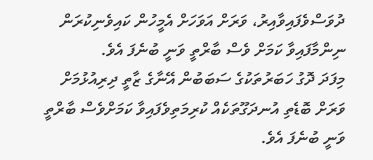ދުވަސްވެފައިވާއިރު، ވަރަށް އަވަހަށް އެމީހުން ކައިވެނިކުރަން ނިންމާފައިވާ ކަމަށް ވެސް ބާރްތީ ވަނީ ބުނެފަ އެވެ.
މިފަދަ ދޮގު ހަބަރުތަކުގެ ސަބަބުން އޭނާގެ ޒާތީ ދިރިއުޅުމަށް ވަރަށް ބޮޑެތި އުނދަގޫތަކެއް ކުރިމަތިވެފައިވާ ކަމަށްވެސް ބާރްތީ ވަނީ ބުނެފަ އެވެ.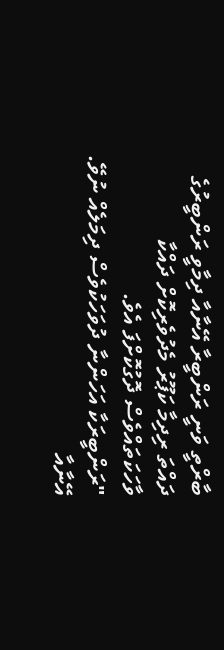ބާރްތީ ވަނީ ރަންބީރާ އޭނާއާ ދިމާވީ ރަންބީރުގެ ދައްތަ ރިދިމާ ކަޕޫރު މެދުވެރިކޮށް ދައްކާ ވާހަކަތައްވެސް ދޮގުކޮށްފަ އެވެ.
"ރަންބީރަކާ އަހަންނާ ދުވަހަކުވެސް ދިމަލެއް ނުވޭ. އޭނާއާ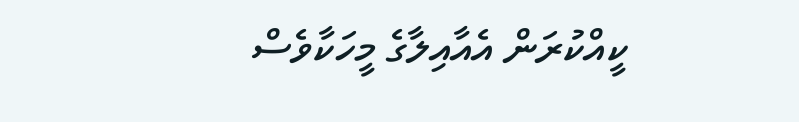ކީއްކުރަން އެއާއިލާގެ މީހަކާވެސް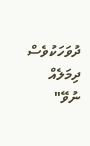ދުވަހަކުވެސް ދިމަލެއް ނުވޭ"